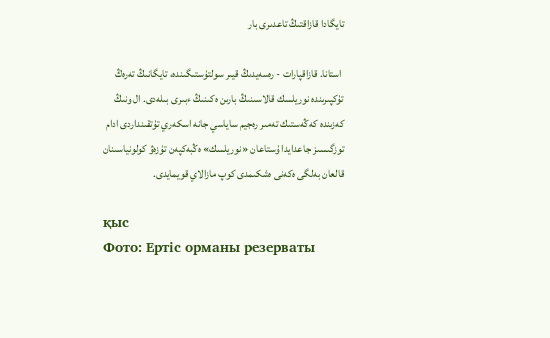تايگادا قازاقتىڭ تاعدىرى بار

 استانا. قازاقپارات - رەسەيدىڭ قيىر سولتۇستىگىندە، تايگانىڭ تەرەڭ تۇكپىرىندە نوريلسك قالاسىنىڭ بارىن ەكىنىڭ ءبىرى بىلەدى. ال ونىڭ كەزىندە كەڭەستىك تەمىر رەجيم ساياسي جانە اسكەري تۇتقىنداردى ادام توزگىسىز جاعدايدا ۇستاعان «نوريلسك» ەڭبەكپەن تۇزەۋ كولونياسىنان قالعان بەلگى ەكەنى ەشكىمدى كوپ مازالاي قويمايدى.

қыс
Фото: Ертіс орманы резерваты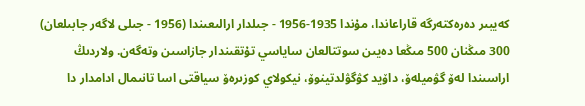كەيبىر دەرەكتەرگە قاراعاندا، مۇندا 1935-1956 - جىلدار ارالىعىندا (1956 - جىلى لاگەر جابىلعان) 300 مىڭنان 500 مىڭعا دەيىن سوتتالعان ساياسي تۇتقىندار جازاسىن وتەگەن. ولاردىڭ اراسىندا لەۆ گۋميلەۆ، داۆيد كۋگۋلدتينوۆ، نيكولاي كوزىرەۆ سياقتى اسا تانىمال ادامدار دا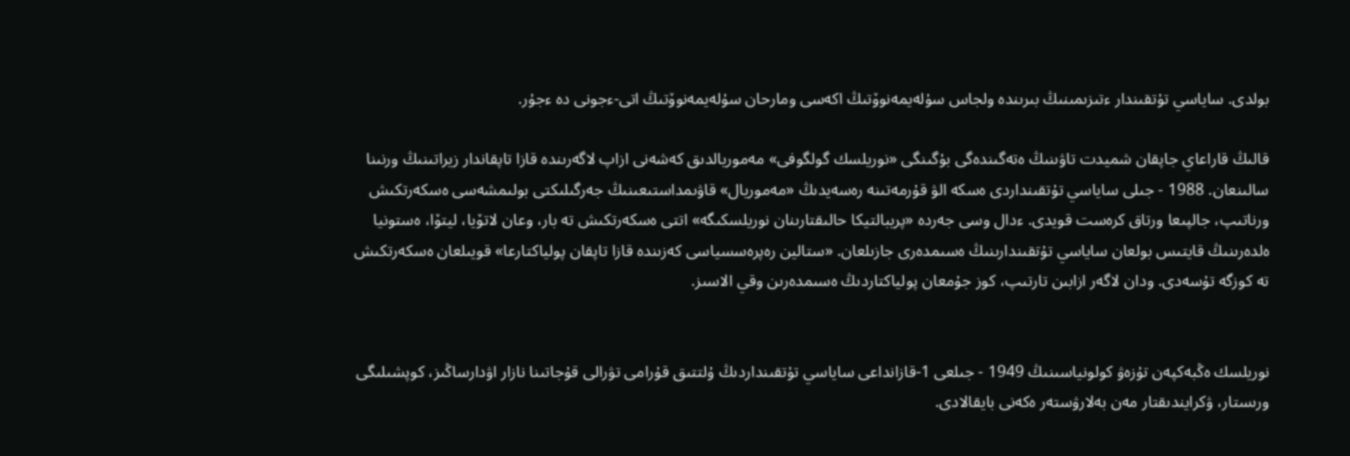بولدى. ساياسي تۇتقىندار ءتىزىمىنىڭ بىرىندە ولجاس سۇلەيمەنوۆتىڭ اكەسى ومارحان سۇلەيمەنوۆتىڭ اتى-ءجونى دە ءجۇر.

قالىڭ قاراعاي جاپقان شميدت تاۋىنىڭ ەتەگىندەگى بۇگىنگى «نوريلسك گولگوفى» مەموريالدىق كەشەنى ازاپ لاگەرىندە قازا تاپقاندار زيراتىنىڭ ورنىنا سالىنعان. 1988 - جىلى ساياسي تۇتقىنداردى ەسكە الۋ قۇرمەتىنە رەسەيدىڭ «مەموريال» قاۋىمداستىعىنىڭ جەرگىلىكتى بولىمشەسى ەسكەرتكىش ورناتىپ، جالپىعا ورتاق كرەست قويدى. ءدال وسى جەردە «پريبالتيكا حالىقتارىنان نوريلسكىگە» اتتى ەسكەرتكىش تە بار، وعان لاتۆيا، ليتۆا، ەستونيا ەلدەرىنىڭ قايتىس بولعان ساياسي تۇتقىندارىنىڭ ەسىمدەرى جازىلعان. «ستالين رەپرەسسياسى كەزىندە قازا تاپقان پولياكتارعا» قويىلعان ەسكەرتكىش تە كوزگە تۇسەدى. ودان لاگەر ازابىن تارتىپ، كوز جۇمعان پولياكتاردىڭ ەسىمدەرىن وقي الاسىز.


نوريلسك ەڭبەكپەن تۇزەۋ كولونياسىنىڭ 1949 - جىلعى 1-قازانداعى ساياسي تۇتقىنداردىڭ ۇلتتىق قۇرامى تۋرالى قۇجاتىنا نازار اۋدارساڭىز، كوپشىلىگى ورىستار، ۋكرايندىقتار مەن بەلارۋستەر ەكەنى بايقالادى.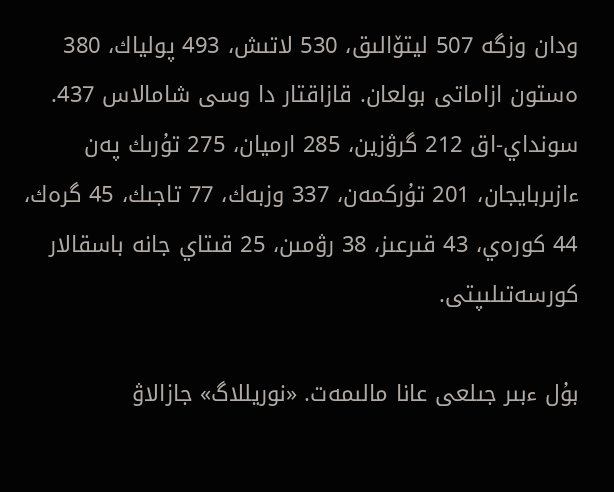ودان وزگە 507 ليتۆالىق، 530 لاتىش، 493 پولياك، 380 ەستون ازاماتى بولعان. قازاقتار دا وسى شامالاس 437. سونداي-اق 212 گرۋزين، 285 ارميان، 275 تۇرىك پەن ءازىربايجان، 201 تۇركمەن، 337 وزبەك، 77 تاجىك، 45 گرەك، 44 كورەي، 43 قىرعىز، 38 رۋمىن، 25 قىتاي جانە باسقالار كورسەتىلىپتى.

بۇل ءبىر جىلعى عانا مالىمەت. «نوريللاگ» جازالاۋ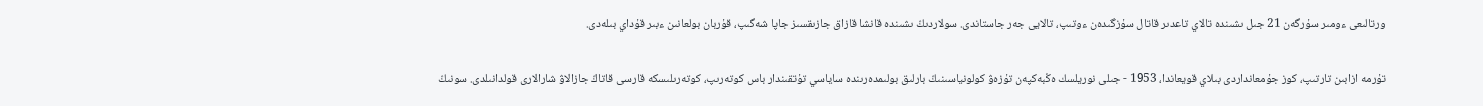ورتالىعى ءومىر سۇرگەن 21 جىل ىشىندە تالاي تاعدىر قاتال سۇزگىدەن ءوتىپ، تالايى جەر جاستاندى. سولاردىڭ ىشىندە قانشا قازاق جازىقسىز جاپا شەگىپ، قۇربان بولعانىن ءبىر قۇداي بىلەدى.

تۇرمە ازابىن تارتىپ، كوز جۇمعانداردى بىلاي قويعاندا، 1953 - جىلى نوريلسك ەڭبەكپەن تۇزەۋ كولونياسىنىڭ بارلىق بولىمدەرىندە ساياسي تۇتقىندار باس كوتەرىپ، كوتەرىلىسكە قارسى قاتاڭ جازالاۋ شارالارى قولدانىلدى. سونىڭ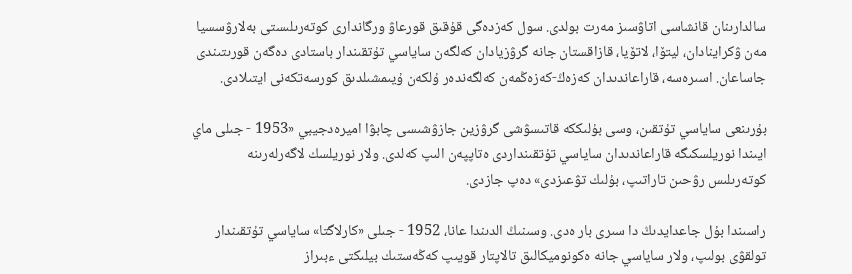سالدارىنان قانشاسى اتاۋسىز مەرت بولدى. سول كەزدەگى قۇقىق قورعاۋ ورگاندارى كوتەرىلىستى بەلارۋسسيا مەن ۋكراينادان، ليتۆا، لاتۆيا، قازاقستان جانە گرۋزيادان كەلگەن ساياسي تۇتقىندار باستادى دەگەن قورىتىندى جاساعان. اسىرەسە، قاراعاندىدان كەزەڭ-كەزەڭمەن كەلگەندەر ۇلكەن ۇيىمشىلدىق كورسەتكەنى ايتىلادى.

بۇرىنعى ساياسي تۇتقىن، وسى بۇلىككە قاتىسۋشى گرۋزين جازۋشىسى چابۋا اميرەدجيبي «1953 - جىلى ماي ايىندا نوريلسكىگە قاراعاندىدان ساياسي تۇتقىنداردى ەتاپپەن الىپ كەلدى. ولار نوريلسك لاگەرلەرىنە كوتەرىلىس رۋحىن تاراتىپ، بۇلىك تۋعىزدى» دەپ جازدى.

راسىندا بۇل جاعدايدىڭ دا سىرى بار ەدى. وسىنىڭ الدىندا عانا، 1952 - جىلى «كارلاگتا» ساياسي تۇتقىندار تولقۋى بولىپ، ولار ساياسي جانە ەكونوميكالىق تالاپتار قويىپ كەڭەستىك بيلىكتى ءبىراز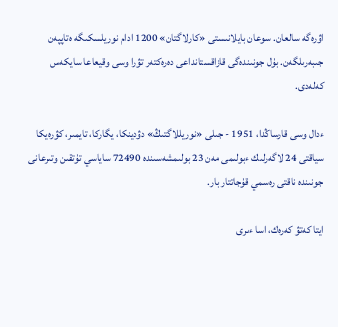اۋرەگە سالعان. سوعان بايلانىستى «كارلاگتان» 1200 ادام نوريلسكىگە ەتاپپەن جىبەرىلگەن. بۇل جونىندەگى قازاقستانداعى دەرەكتەر تۋرا وسى وقيعاعا سايكەس كەلەدى.

ءدال وسى قارساڭدا، 1951 - جىلى «نوريللاگتىڭ» دۋدينكا، يگاركا، تايمىر، كۋرەيكا سياقتى 24 لاگەرلىك ءبولىمى مەن 23 بولىمشەسىندە 72490 ساياسي تۇتقىن وتىرعانى جونىندە ناقتى رەسمي قۇجاتتار بار.

ايتا كەتۋ كەرەك، اسا ءىرى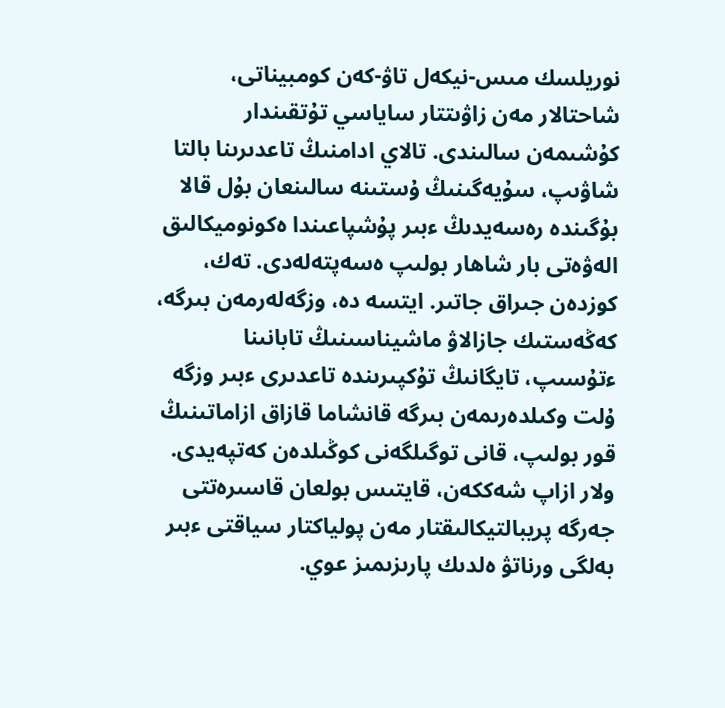نوريلسك مىس-نيكەل تاۋ-كەن كومبيناتى، شاحتالار مەن زاۋىتتار ساياسي تۇتقىندار كۇشىمەن سالىندى. تالاي ادامنىڭ تاعدىرىنا بالتا شاۋىپ، سۇيەگىنىڭ ۇستىنە سالىنعان بۇل قالا بۇگىندە رەسەيدىڭ ءبىر پۇشپاعىندا ەكونوميكالىق الەۋەتى بار شاهار بولىپ ەسەپتەلەدى. تەك، كوزدەن جىراق جاتىر. ايتسە دە، وزگەلەرمەن بىرگە، كەڭەستىك جازالاۋ ماشيناسىنىڭ تابانىنا ءتۇسىپ، تايگانىڭ تۇكپىرىندە تاعدىرى ءبىر وزگە ۇلت وكىلدەرىمەن بىرگە قانشاما قازاق ازاماتىنىڭ قور بولىپ، قانى توگىلگەنى كوڭىلدەن كەتپەيدى. ولار ازاپ شەككەن، قايتىس بولعان قاسىرەتتى جەرگە پريبالتيكالىقتار مەن پولياكتار سياقتى ءبىر بەلگى ورناتۋ ەلدىك پارىزىمىز عوي.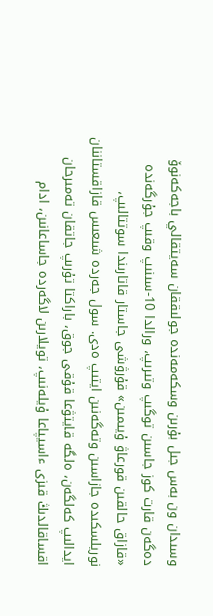وسىدان ون بەس جىل بۇرىن وسكەمەندە جولىققان سەيتقالي باجەكەنوۆ دەگەن قارت كوز جاسىن توگىپ وتىرىپ، ورالدا 10-سىنىپ وقىپ جۇرگەندە «قازاق حالقىن قورعاۋ ۇيىمىن» قۇرۋشى جاستار قاتارىندا سوتتالىپ، نوريلسكىدە جازاسىن وتەگەنىن ايتىپ ەدى. سول جەردە شىعىس قازاقستاننان ايدالىپ كەلگەن، ەلگە قايتۋعا قۇقى جوق، باراكتا تۇرىپ جاتقان تەمىرحان اقساقالدىڭ قىزى ءاسيپاعا ۇيلەنىپ، تويلارىن لاگەردە جاساعانىن، ادام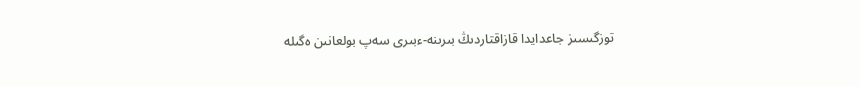توزگىسىز جاعدايدا قازاقتاردىڭ بىرىنە-ءبىرى سەپ بولعانىن ەگىلە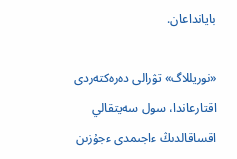بايانداعان.

«نوريللاگ» تۋرالى دەرەكتەردى اقتارعاندا، سول سەيتقالي اقساقالدىڭ ءاجىمدى ءجۇزىن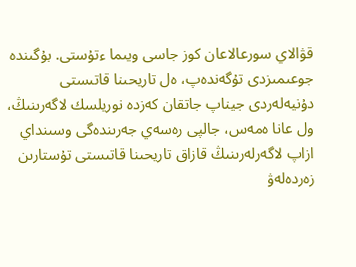قۋالاي سورعالاعان كوز جاسى ويىما ءتۇستى. بۇگىندە جوعىمىزدى تۇگەندەپ، ەل تاريحىنا قاتىستى دۇنيەلەردى جيناپ جاتقان كەزدە نوريلسك لاگەرىنىڭ، ول عانا ەمەس، جالپى رەسەي جەرىندەگى وسىنداي ازاپ لاگەرلەرىنىڭ قازاق تاريحىنا قاتىستى تۇستارىن زەردەلەۋ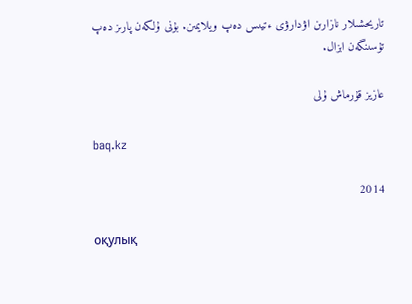تاريحشىلار نازارىن اۋدارۋى ءتيىس دەپ ويلايمىن. بۇنى ۇلكەن پارىز دەپ تۇسىنگەن ابزال.

عازيز قۇرماش ۇلى

baq.kz

2014

оқулық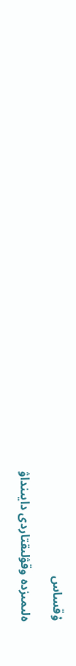ۇقساس

ەلىمىزدە وقۋلىقتاردى دايىنداۋ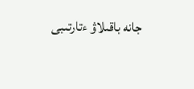جانە باقىلاۋ ءتارتىبى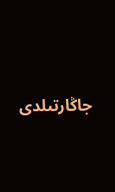جاڭارتىلدى